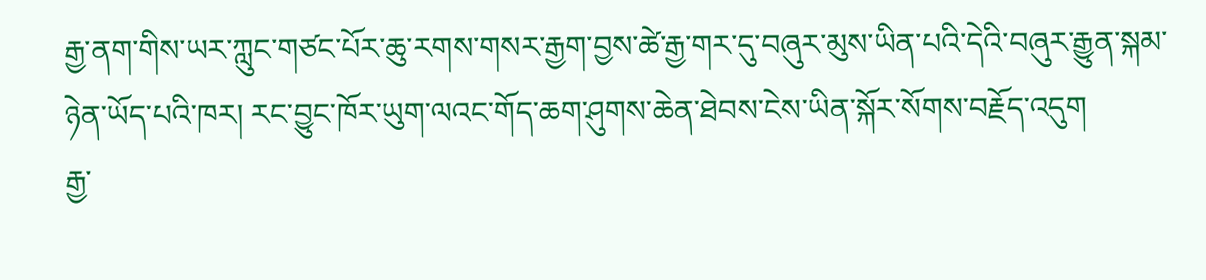རྒྱ་ནག་གིས་ཡར་ཀླུང་གཙང་པོར་ཆུ་རགས་གསར་རྒྱག་བྱས་ཚེ་རྒྱ་གར་དུ་བཞུར་མུས་ཡིན་པའི་དེའི་བཞུར་རྒྱུན་སྐམ་ཉེན་ཡོད་པའི་ཁར། རང་བྱུང་ཁོར་ཡུག་ལའང་གོད་ཆག་ཤུགས་ཆེན་ཐེབས་ངེས་ཡིན་སྐོར་སོགས་བརྗོད་འདུག
རྒྱ་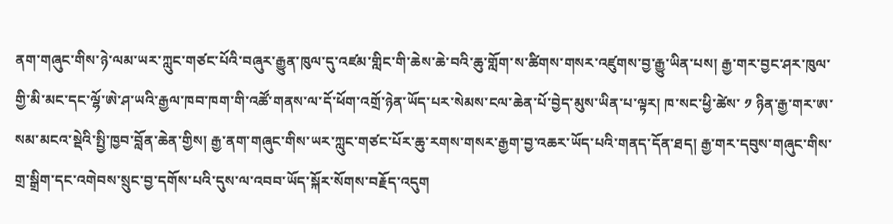ནག་གཞུང་གིས་ཉེ་ལམ་ཡར་ཀླུང་གཙང་པོའི་བཞུར་རྒྱུན་ཁུལ་དུ་འཛམ་གླིང་གི་ཆེས་ཆེ་བའི་ཆུ་གློག་ས་ཚིགས་གསར་འཛུགས་བྱ་རྒྱུ་ཡིན་པས། རྒྱ་གར་བྱང་ཤར་ཁུལ་གྱི་མི་མང་དང་ལྷོ་ཨེ་ཤ་ཡའི་རྒྱལ་ཁབ་ཁག་གི་འཚོ་གནས་ལ་དོ་ཕོག་འགྲོ་ཉེན་ཡོད་པར་སེམས་ངལ་ཆེན་པོ་བྱེད་མུས་ཡིན་པ་ལྟར། ཁ་སང་ཕྱི་ཚེས་ ༡ ཉིན་རྒྱ་གར་ཨ་སམ་མངའ་སྡེའི་སྤྱི་ཁྱབ་བློན་ཆེན་གྱིས། རྒྱ་ནག་གཞུང་གིས་ཡར་ཀླུང་གཙང་པོར་ཆུ་རགས་གསར་རྒྱག་བྱ་འཆར་ཡོད་པའི་གནད་དོན་ཐད། རྒྱ་གར་དབུས་གཞུང་གིས་གྲ་སྒྲིག་དང་འགེབས་སྲུང་བྱ་དགོས་པའི་དུས་ལ་འབབ་ཡོད་སྐོར་སོགས་བརྗོད་འདུག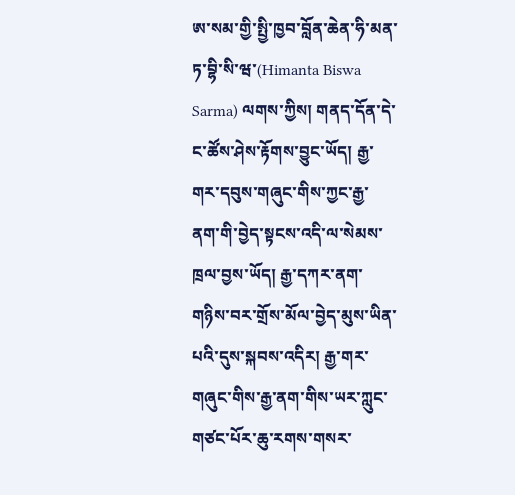ཨ་སམ་གྱི་སྤྱི་ཁྱབ་བློན་ཆེན་ཧི་མན་ཏ་བྷི་སི་ཝ་(Himanta Biswa Sarma) ལགས་ཀྱིས། གནད་དོན་དེ་ང་ཚོས་ཤེས་རྟོགས་བྱུང་ཡོད། རྒྱ་གར་དབུས་གཞུང་གིས་ཀྱང་རྒྱ་ནག་གི་བྱེད་སྟངས་འདི་ལ་སེམས་ཁྲལ་བྱས་ཡོད། རྒྱ་དཀར་ནག་གཉིས་བར་གྲོས་མོལ་བྱེད་མུས་ཡིན་པའི་དུས་སྐབས་འདིར། རྒྱ་གར་གཞུང་གིས་རྒྱ་ནག་གིས་ཡར་ཀླུང་གཙང་པོར་ཆུ་རགས་གསར་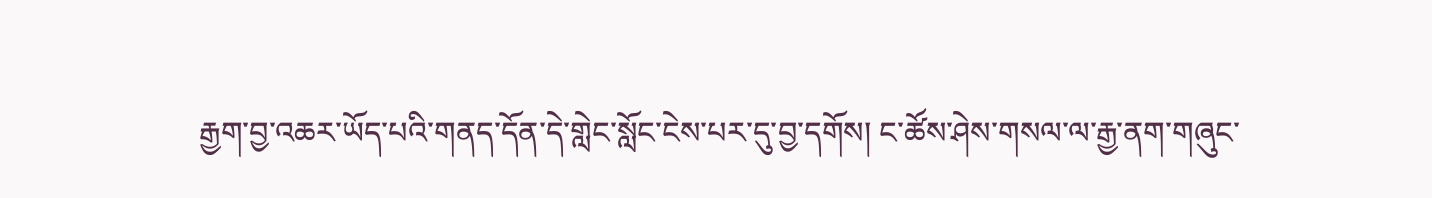རྒྱག་བྱ་འཆར་ཡོད་པའི་གནད་དོན་དེ་གླེང་སློང་ངེས་པར་དུ་བྱ་དགོས། ང་ཚོས་ཤེས་གསལ་ལ་རྒྱ་ནག་གཞུང་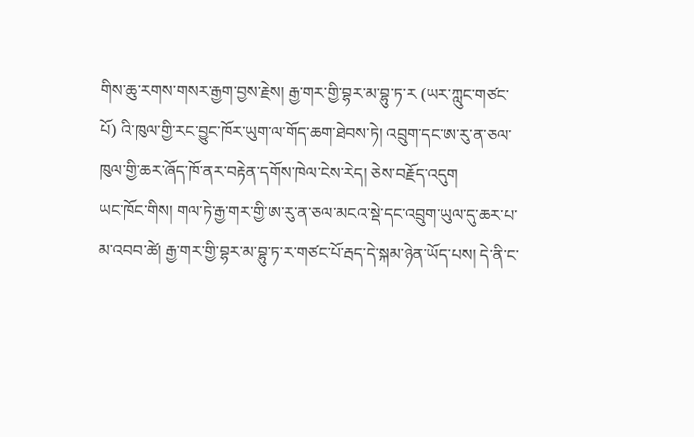གིས་ཆུ་རགས་གསར་རྒྱག་བྱས་རྗེས། རྒྱ་གར་གྱི་བྷར་མ་བྷུ་ཏ་ར (ཡར་ཀླུང་གཙང་པོ) འི་ཁུལ་གྱི་རང་བྱུང་ཁོར་ཡུག་ལ་གོད་ཆག་ཐེབས་ཏེ། འབྲུག་དང་ཨ་རུ་ན་ཅལ་ཁུལ་གྱི་ཆར་ཞོད་ཁོ་ནར་བརྟེན་དགོས་ཁེལ་ངེས་རེད། ཅེས་བརྗོད་འདུག
ཡང་ཁོང་གིས། གལ་ཏེ་རྒྱ་གར་གྱི་ཨ་རུ་ན་ཅལ་མངའ་སྡེ་དང་འབྲུག་ཡུལ་དུ་ཆར་པ་མ་འབབ་ཚེ། རྒྱ་གར་གྱི་བྷར་མ་བྷུ་ཏ་ར་གཙང་པོ་རྦད་དེ་སྐམ་ཉེན་ཡོད་པས། དེ་ནི་ང་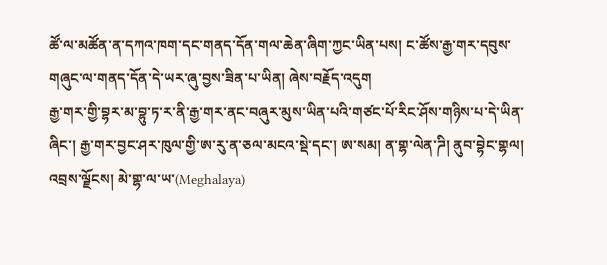ཚོ་ལ་མཚོན་ན་དཀའ་ཁག་དང་གནད་དོན་གལ་ཆེན་ཞིག་ཀྱང་ཡིན་པས། ང་ཚོས་རྒྱ་གར་དབུས་གཞུང་ལ་གནད་དོན་དེ་ཡར་ཞུ་བྱས་ཟིན་པ་ཡིན། ཞེས་བརྗོད་འདུག
རྒྱ་གར་གྱི་བྷར་མ་བྷུ་ཏ་ར་ནི་རྒྱ་གར་ནང་བཞུར་མུས་ཡིན་པའི་གཙང་པོ་རིང་ཤོས་གཉིས་པ་དེ་ཡིན་ཞིང་། རྒྱ་གར་བྱང་ཤར་ཁུལ་གྱི་ཨ་རུ་ན་ཅལ་མངའ་སྡེ་དང་། ཨ་སམ། ན་གྷ་ལེན་ཌི། ནུབ་བྷེང་གྷལ། འབྲས་ལྗོངས། མེ་གྷ་ལ་ཡ་(Meghalaya)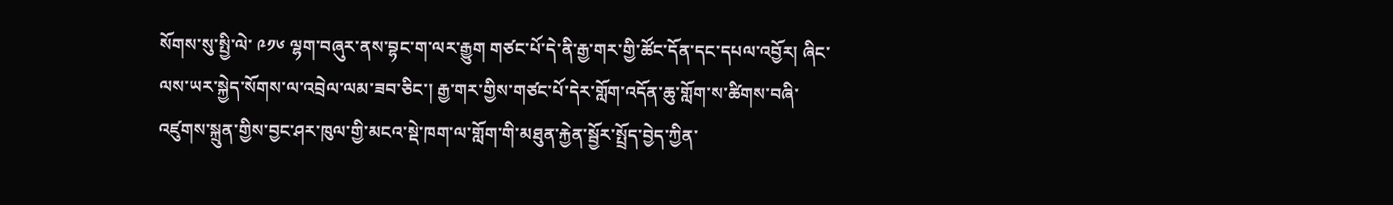སོགས་སུ་སྤྱི་ལེ་ ༩༡༦ ལྷག་བཞུར་ནས་བྷང་ག་ལར་རྒྱུག གཙང་པོ་དེ་ནི་རྒྱ་གར་གྱི་ཚོང་དོན་དང་དཔལ་འབྱོར། ཞིང་ལས་ཡར་སྐྱེད་སོགས་ལ་འབྲེལ་ལམ་ཟབ་ཅིང་། རྒྱ་གར་གྱིས་གཙང་པོ་དེར་གློག་འདོན་ཆུ་གློག་ས་ཚིགས་བཞི་འཛུགས་སྐྲུན་གྱིས་བྱང་ཤར་ཁུལ་གྱི་མངའ་སྡེ་ཁག་ལ་གློག་གི་མཐུན་རྐྱེན་སྦྱོར་སྤྲོད་བྱེད་ཀྱིན་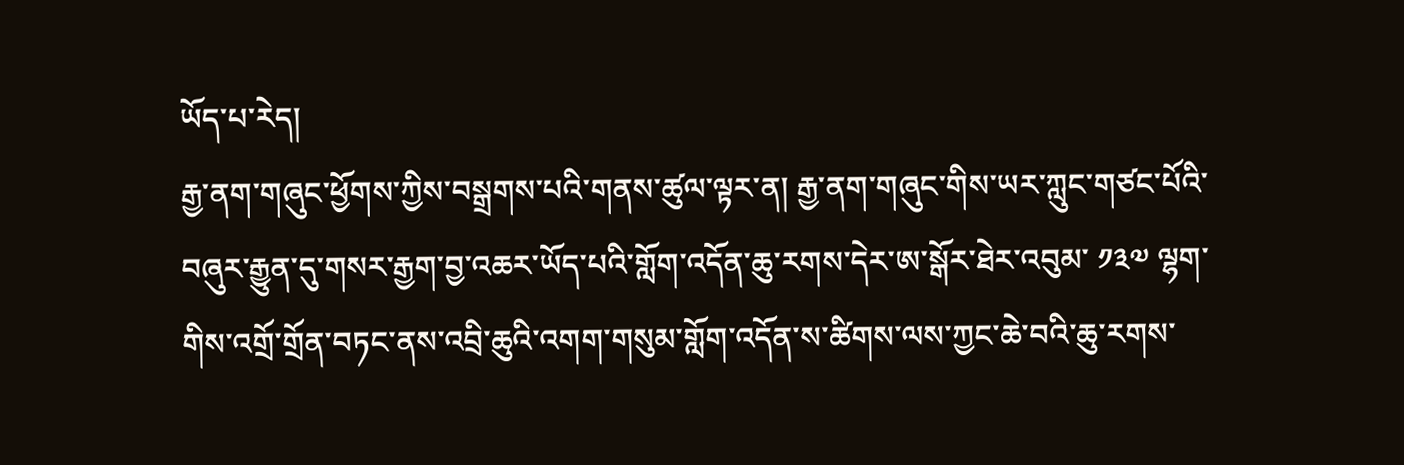ཡོད་པ་རེད།
རྒྱ་ནག་གཞུང་ཕྱོགས་ཀྱིས་བསྒྲགས་པའི་གནས་ཚུལ་ལྟར་ན། རྒྱ་ནག་གཞུང་གིས་ཡར་ཀླུང་གཙང་པོའི་བཞུར་རྒྱུན་དུ་གསར་རྒྱག་བྱ་འཆར་ཡོད་པའི་གློག་འདོན་ཆུ་རགས་དེར་ཨ་སྒོར་ཐེར་འབུམ་ ༡༣༧ ལྷག་གིས་འགྲོ་གྲོན་བཏང་ནས་འབྲི་ཆུའི་འགག་གསུམ་གློག་འདོན་ས་ཚིགས་ལས་ཀྱང་ཆེ་བའི་ཆུ་རགས་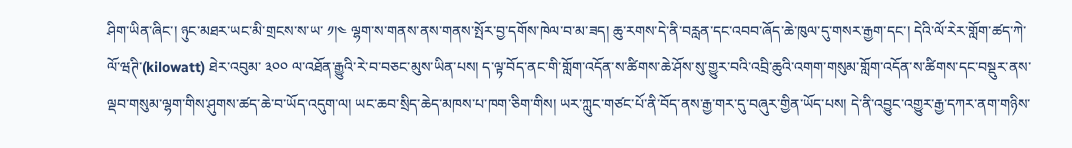ཤིག་ཡིན་ཞིང་། ཉུང་མཐར་ཡང་མི་གྲངས་ས་ཡ་ ༡།༤ ལྷག་ས་གནས་ནས་གནས་སྤོར་བྱ་དགོས་ཁེལ་བ་མ་ཟད། ཆུ་རགས་དེ་ནི་བརླན་དང་འབབ་ཞོད་ཆེ་ཁུལ་དུ་གསར་རྒྱག་དང་། དེའི་ལོ་རེར་གློག་ཚད་ཀེ་ལོ་ཝཊི་(kilowatt) ཐེར་འབུམ་ ༣༠༠ ལ་འཐོན་རྒྱུའི་རེ་བ་བཅང་མུས་ཡིན་པས། ད་ལྟ་བོད་ནང་གི་གློག་འདོན་ས་ཚིགས་ཆེ་ཤོས་སུ་གྱུར་བའི་འབྲི་ཆུའི་འགག་གསུམ་གློག་འདོན་ས་ཚིགས་དང་བསྡུར་ནས་ལྡབ་གསུམ་ལྷག་གིས་ཤུགས་ཚད་ཆེ་བ་ཡོད་འདུག་ལ། ཡང་ཆབ་སྲིད་ཆེད་མཁས་པ་ཁག་ཅིག་གིས། ཡར་ཀླུང་གཙང་པོ་ནི་བོད་ནས་རྒྱ་གར་དུ་བཞུར་གྱིན་ཡོད་པས། དེ་ནི་འབྱུང་འགྱུར་རྒྱ་དཀར་ནག་གཉིས་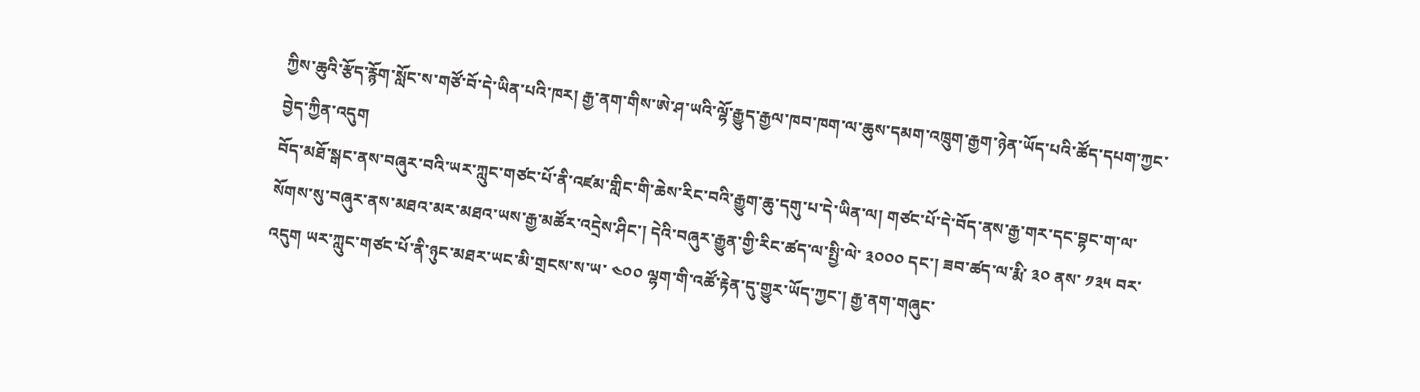ཀྱིས་ཆུའི་རྩོད་རྙོག་སློང་ས་གཙོ་བོ་དེ་ཡིན་པའི་ཁར། རྒྱ་ནག་གིས་ཨེ་ཤ་ཡའི་ལྷོ་རྒྱུད་རྒྱལ་ཁབ་ཁག་ལ་ཆུས་དམག་འཁྲུག་རྒྱག་ཉེན་ཡོད་པའི་ཚོད་དཔག་ཀྱང་བྱེད་ཀྱིན་འདུག
བོད་མཐོ་སྒང་ནས་བཞུར་བའི་ཡར་ཀླུང་གཙང་པོ་ནི་འཛམ་གླིང་གི་ཆེས་རིང་བའི་རྒྱུག་ཆུ་དགུ་པ་དེ་ཡིན་ལ། གཙང་པོ་དེ་བོད་ནས་རྒྱ་གར་དང་བྷང་ག་ལ་སོགས་སུ་བཞུར་ནས་མཐའ་མར་མཐའ་ཡས་རྒྱ་མཚོར་འདྲེས་ཤིང་། དེའི་བཞུར་རྒྱུན་གྱི་རིང་ཚད་ལ་སྤྱི་ལེ་ ༣༠༠༠ དང་། ཟབ་ཚད་ལ་རྨི་ ༣༠ ནས་ ༡༣༥ བར་འདུག ཡར་ཀླུང་གཙང་པོ་ནི་ཉུང་མཐར་ཡང་མི་གྲངས་ས་ཡ་ ༤༠༠ ལྷག་གི་འཚོ་རྟེན་དུ་གྱུར་ཡོད་ཀྱང་། རྒྱ་ནག་གཞུང་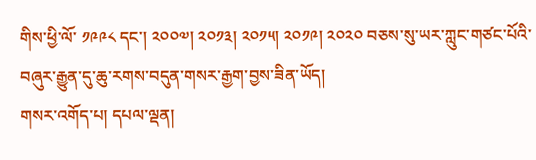གིས་ཕྱི་ལོ་ ༡༩༩༨ དང་། ༢༠༠༧། ༢༠༡༣། ༢༠༡༥། ༢༠༡༩། ༢༠༢༠ བཅས་སུ་ཡར་ཀླུང་གཙང་པོའི་བཞུར་རྒྱུན་དུ་ཆུ་རགས་བདུན་གསར་རྒྱག་བྱས་ཟིན་ཡོད།
གསར་འགོད་པ། དཔལ་ལྡན།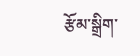རྩོམ་སྒྲིག་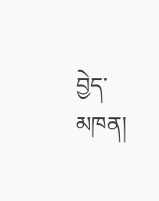བྱེད་མཁན།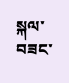སྐལ་བཟང་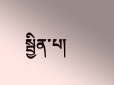སྦྱིན་པ།